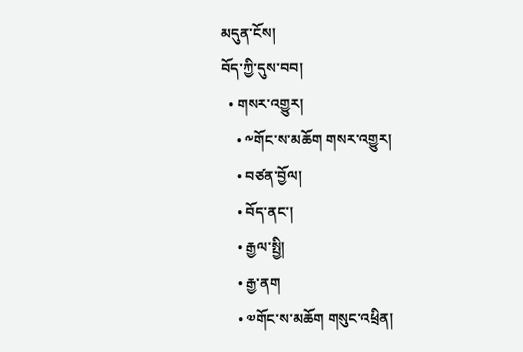མདུན་ངོས།
བོད་ཀྱི་དུས་བབ།
  • གསར་འགྱུར།
    • ༸གོང་ས་མཆོག གསར་འགྱུར།
    • བཙན་བྱོལ།
    • བོད་ནང་།
    • རྒྱལ་སྤྱི།
    • རྒྱ་ནག
    • ༧གོང་ས་མཆོག གསུང་འཕྲིན།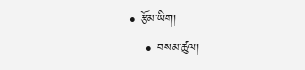• རྩོམ་ཡིག།
    • བསམ་ཚུལ།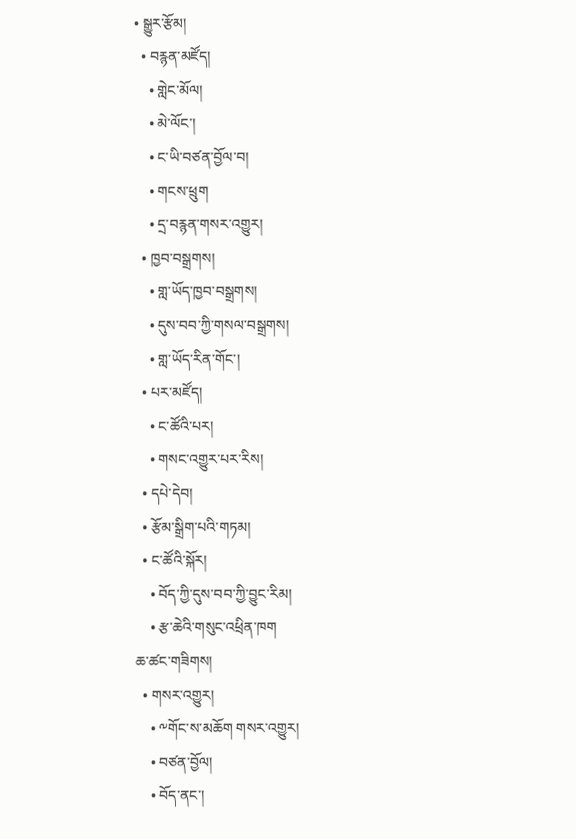• སྒྱུར་རྩོམ།
  • བརྙན་མཛོད།
    • གླེང་མོལ།
    • མེ་ལོང་།
    • ང་ཡི་བཙན་བྱོལ་བ།
    • གངས་ཕྲུག
    • དྲ་བརྙན་གསར་འགྱུར།
  • ཁྱབ་བསྒྲགས།
    • གླ་ཡོད་ཁྱབ་བསྒྲགས།
    • དུས་བབ་ཀྱི་གསལ་བསྒྲགས།
    • གླ་ཡོད་རིན་གོང་།
  • པར་མཛོད།
    • ང་ཚོའི་པར།
    • གསང་འགྱུར་པར་རིས།
  • དཔེ་དེབ།
  • རྩོམ་སྒྲིག་པའི་གཏམ།
  • ང་ཚོའི་སྐོར།
    • བོད་ཀྱི་དུས་བབ་ཀྱི་བྱུང་རིམ།
    • རྩ་ཆེའི་གསུང་འཕྲིན་ཁག
ཆ་ཚང་གཟིགས།
  • གསར་འགྱུར།
    • ༸གོང་ས་མཆོག གསར་འགྱུར།
    • བཙན་བྱོལ།
    • བོད་ནང་།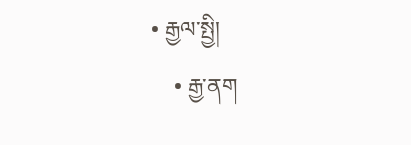• རྒྱལ་སྤྱི།
    • རྒྱ་ནག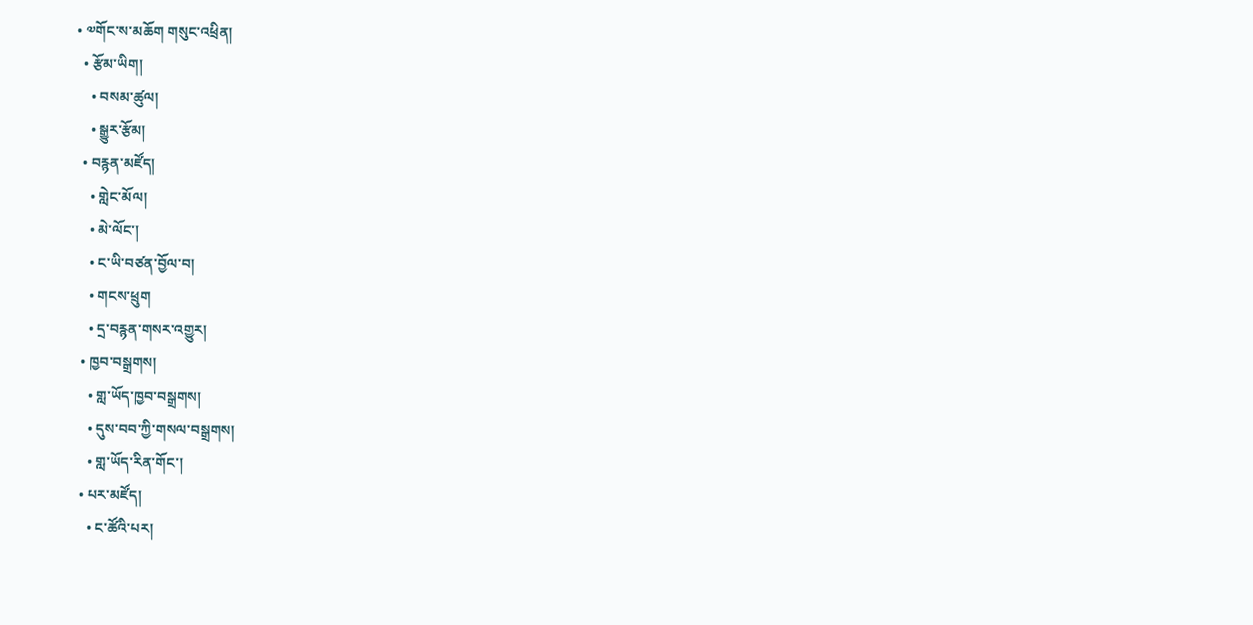• ༧གོང་ས་མཆོག གསུང་འཕྲིན།
  • རྩོམ་ཡིག།
    • བསམ་ཚུལ།
    • སྒྱུར་རྩོམ།
  • བརྙན་མཛོད།
    • གླེང་མོལ།
    • མེ་ལོང་།
    • ང་ཡི་བཙན་བྱོལ་བ།
    • གངས་ཕྲུག
    • དྲ་བརྙན་གསར་འགྱུར།
  • ཁྱབ་བསྒྲགས།
    • གླ་ཡོད་ཁྱབ་བསྒྲགས།
    • དུས་བབ་ཀྱི་གསལ་བསྒྲགས།
    • གླ་ཡོད་རིན་གོང་།
  • པར་མཛོད།
    • ང་ཚོའི་པར།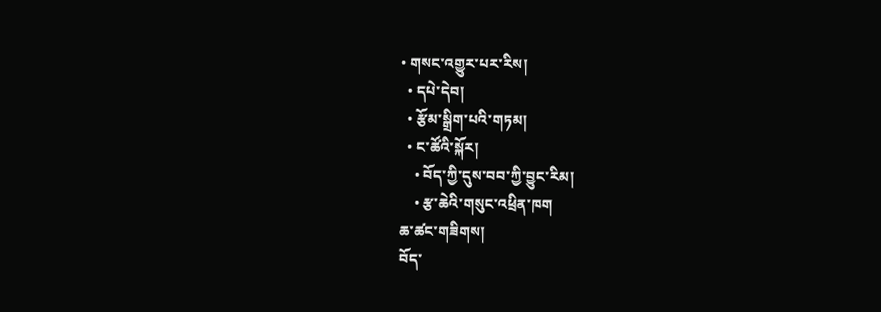• གསང་འགྱུར་པར་རིས།
  • དཔེ་དེབ།
  • རྩོམ་སྒྲིག་པའི་གཏམ།
  • ང་ཚོའི་སྐོར།
    • བོད་ཀྱི་དུས་བབ་ཀྱི་བྱུང་རིམ།
    • རྩ་ཆེའི་གསུང་འཕྲིན་ཁག
ཆ་ཚང་གཟིགས།
བོད་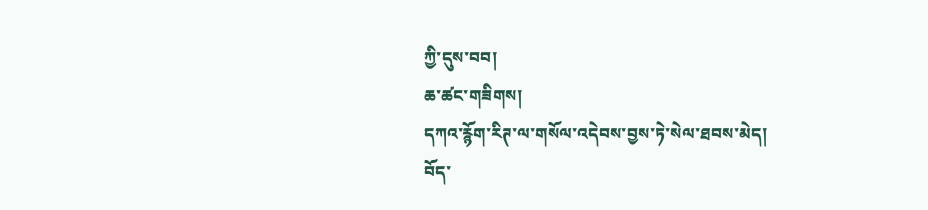ཀྱི་དུས་བབ།
ཆ་ཚང་གཟིགས།
དཀའ་རྙོག་རིཊ་ལ་གསོལ་འདེབས་བྱས་ཏེ་སེལ་ཐབས་མེད།
བོད་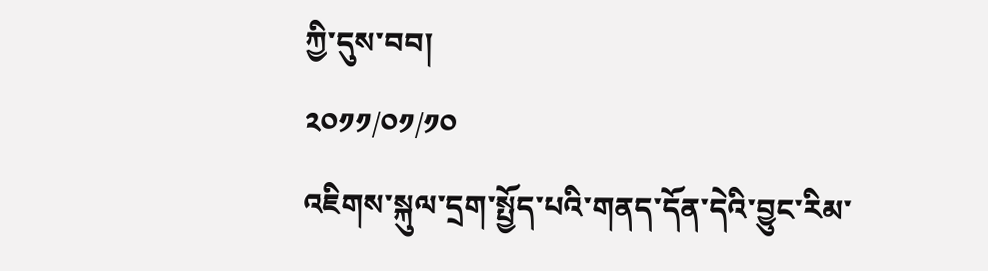ཀྱི་དུས་བབ།
༢༠༡༡/༠༡/༡༠
འཇིགས་སྐུལ་དྲག་སྤྱོད་པའི་གནད་དོན་དེའི་བྱུང་རིམ་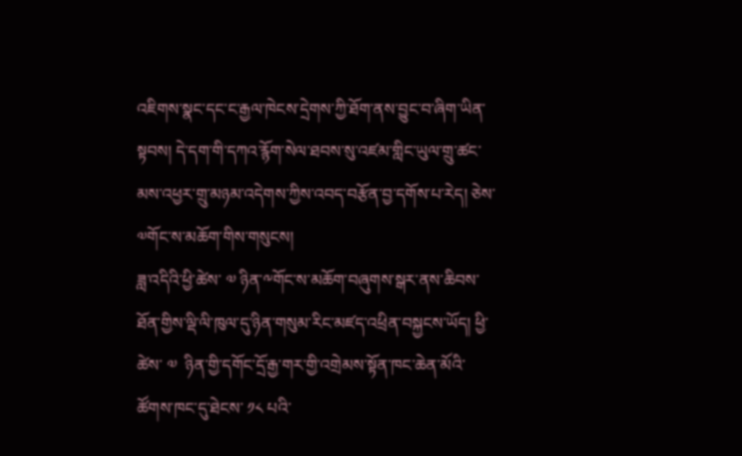འཇིགས་སྣང་དང་ང་རྒྱལ་ཁེངས་དྲེགས་ཀྱི་ཐོག་ནས་བྱུང་བ་ཞིག་ཡིན་སྟབས། དེ་དག་གི་དཀའ་རྙོག་སེལ་ཐབས་སུ་འཛམ་གླིང་ཡུལ་གྲུ་ཚང་མས་འཕྱར་གྲུ་མཉམ་འདེགས་ཀྱིས་འབད་བརྩོན་བྱ་དགོས་པ་རེད། ཅེས་༧གོང་ས་མཆོག་གིས་གསུངས།
ཟླ་འདིའི་ཕྱི་ཚེས་ ༧ ཉིན་༸གོང་ས་མཆོག་བཞུགས་སྒར་ནས་ཆིབས་ཐོན་གྱིས་ལྡི་ལི་ཁུལ་དུ་ཉིན་གསུམ་རིང་མཛད་འཕྲིན་བསྐྱངས་ཡོད། ཕྱི་ཚེས་ ༧  ཉིན་གྱི་དགོང་དྲོ་རྒྱ་གར་གྱི་འགྲེམས་སྟོན་ཁང་ཆེན་མོའི་ཚོགས་ཁང་དུ་ཐེངས་ ༡༨ པའི་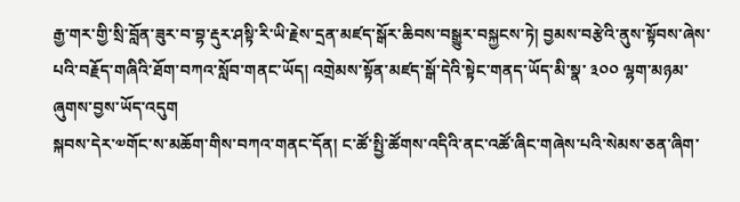རྒྱ་གར་གྱི་སྲི་བློན་ཟུར་བ་བྷ་རྡུར་ཤསྟི་རི་ཡི་རྗེས་དྲན་མཛད་སྒོར་ཆིབས་བསྒྱུར་བསྐྱངས་ཏེ། བྱམས་བརྩེའི་ནུས་སྟོབས་ཞེས་པའི་བརྗོད་གཞིའི་ཐོག་བཀའ་སློབ་གནང་ཡོད། འགྲེམས་སྟོན་མཛད་སྒོ་དེའི་སྟེང་གནད་ཡོད་མི་སྣ་ ༣༠༠ ལྷག་མཉམ་ཞུགས་བྱས་ཡོད་འདུག
སྐབས་དེར་༧གོང་ས་མཆོག་གིས་བཀའ་གནང་དོན། ང་ཚོ་སྤྱི་ཚོགས་འདིའི་ནང་འཚོ་ཞིང་གཞེས་པའི་སེམས་ཅན་ཞིག་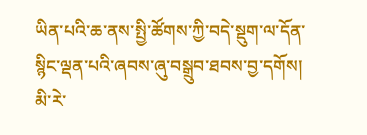ཡིན་པའི་ཆ་ནས་སྤྱི་ཚོགས་ཀྱི་བདེ་སྡུག་ལ་དོན་སྙིང་ལྡན་པའི་ཞབས་ཞུ་བསྒྲུབ་ཐབས་བྱ་དགོས། མི་རེ་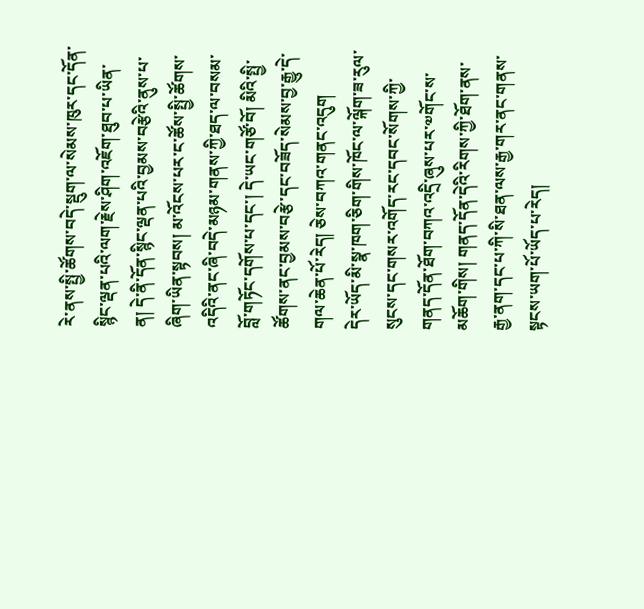རེ་ནས་སྤྱི་ཚོགས་བདེ་སྡུག་ལ་སེམས་ཁུར་དང་དོན་སྙིང་ལྡན་པའི་ལག་རྗེས་ཤིག་འཇོག་ཐུབ་པ་ཡིན་ན། དེ་ནི་དོན་སྙིང་ལྡན་པའི་བྱམས་བརྩེའི་ནུས་པ་ཞིག་ཡིན་སྟབས། མ་འོངས་པར་ང་ཚོས་སྤྱི་ཚོགས་འདིའི་ནང་ཞི་བདེ་མཉམ་གནས་ཀྱི་ཐད་ལ་བསམ་བློ་གཏོང་དགོས་པ་དང་། དེ་ཡང་གཙོ་བོ། མིའི་སྤྱི་ཚོགས་ནང་བྱམས་བརྩེ་དང་བཟོད་སེམས་བྱ་རྒྱུ་དེ་གལ་ཆེན་པོ་རེད། ཅེས་བཀའ་གནང་འདུག
དེར་ཡོད་མི་སྣ་ཁག་ཅིག་གིས་ཁོང་ལ་ལྐོག་ཟ་རུལ་སུངས་དང་གསར་འགོད་རང་དབང་སོགས་ཀྱི་གནད་དོན་ཐོག་བཀའ་འདྲི་ཞུས་པར་༧གོང་ས་མཆོག་གིས། གནད་དོན་དེའི་རིགས་ཀྱི་ཐོག་ནས་རྒྱ་ནག་དང་པ་ཀི་སི་ཐན་ལས་རྒྱ་གར་ནང་གནས་སྟངས་ཡག་པོ་ཡོད་པ་རེད།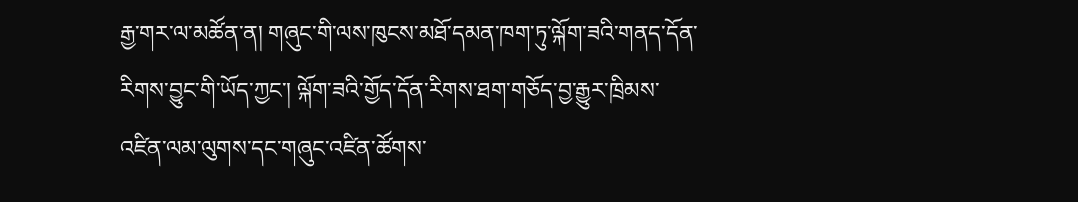རྒྱ་གར་ལ་མཚོན་ན། གཞུང་གི་ལས་ཁུངས་མཐོ་དམན་ཁག་ཏུ་ལྐོག་ཟའི་གནད་དོན་རིགས་བྱུང་གི་ཡོད་ཀྱང་། ལྐོག་ཟའི་གྱོད་དོན་རིགས་ཐག་གཅོད་བྱ་རྒྱུར་ཁྲིམས་འཛིན་ལམ་ལུགས་དང་གཞུང་འཛིན་ཚོགས་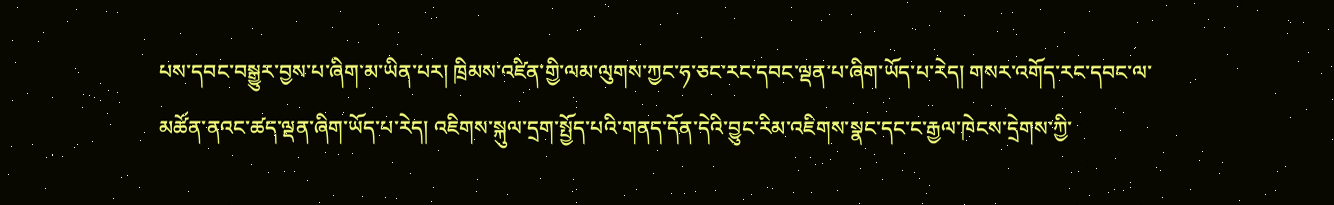པས་དབང་བསྒྱུར་བྱས་པ་ཞིག་མ་ཡིན་པར། ཁྲིམས་འཛིན་གྱི་ལམ་ལུགས་ཀྱང་ཧ་ཅང་རང་དབང་ལྡན་པ་ཞིག་ཡོད་པ་རེད། གསར་འགོད་རང་དབང་ལ་མཚོན་ནའང་ཚད་ལྡན་ཞིག་ཡོད་པ་རེད། འཇིགས་སྐུལ་དྲག་སྤྱོད་པའི་གནད་དོན་དེའི་བྱུང་རིམ་འཇིགས་སྣང་དང་ང་རྒྱལ་ཁེངས་དྲེགས་ཀྱི་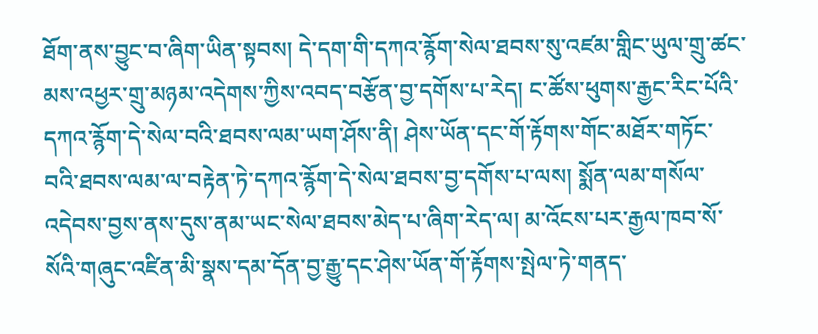ཐོག་ནས་བྱུང་བ་ཞིག་ཡིན་སྟབས། དེ་དག་གི་དཀའ་རྙོག་སེལ་ཐབས་སུ་འཛམ་གླིང་ཡུལ་གྲུ་ཚང་མས་འཕྱར་གྲུ་མཉམ་འདེགས་ཀྱིས་འབད་བརྩོན་བྱ་དགོས་པ་རེད། ང་ཚོས་ཕུགས་རྒྱང་རིང་པོའི་དཀའ་རྙོག་དེ་སེལ་བའི་ཐབས་ལམ་ཡག་ཤོས་ནི། ཤེས་ཡོན་དང་གོ་རྟོགས་གོང་མཐོར་གཏོང་བའི་ཐབས་ལམ་ལ་བརྟེན་ཏེ་དཀའ་རྙོག་དེ་སེལ་ཐབས་བྱ་དགོས་པ་ལས། སྨོན་ལམ་གསོལ་འདེབས་བྱས་ནས་དུས་ནམ་ཡང་སེལ་ཐབས་མེད་པ་ཞིག་རེད་ལ། མ་འོངས་པར་རྒྱལ་ཁབ་སོ་སོའི་གཞུང་འཛིན་མི་སྣས་དམ་དོན་བྱ་རྒྱུ་དང་ཤེས་ཡོན་གོ་རྟོགས་སྤེལ་ཏེ་གནད་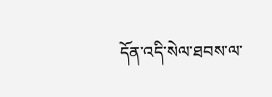དོན་འདི་སེལ་ཐབས་ལ་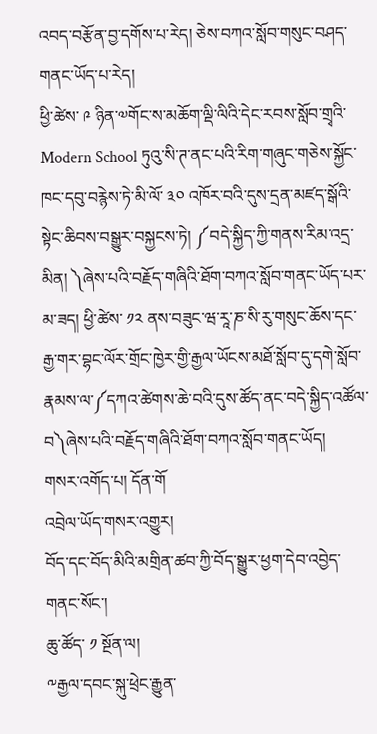འབད་བརྩོན་བྱ་དགོས་པ་རེད། ཅེས་བཀའ་སློབ་གསུང་བཤད་གནང་ཡོད་པ་རེད།
ཕྱི་ཚེས་ ༩ ཉིན་༧གོང་ས་མཆོག་ལྡི་ལིའི་དེང་རབས་སློབ་གྲྭའི་ Modern School ཏུའུ་སི་ཊ་ནང་པའི་རིག་གཞུང་གཅེས་སྐྱོང་ཁང་དབུ་བརྙེས་ཏེ་མི་ལོ་ ༣༠ འཁོར་བའི་དུས་དྲན་མཛད་སྒོའི་སྟེང་ཆིབས་བསྒྱུར་བསྐྱངས་ཏེ། ༼བདེ་སྐྱིད་ཀྱི་གནས་རིམ་འདྲ་མིན། ༽ཞེས་པའི་བརྗོད་གཞིའི་ཐོག་བཀའ་སློབ་གནང་ཡོད་པར་མ་ཟད། ཕྱི་ཚེས་ ༡༢ ནས་བཟུང་ཝ་རཱ་ཎ་སི་རུ་གསུང་ཆོས་དང་རྒྱ་གར་བྷང་ལོར་གྲོང་ཁྱེར་གྱི་རྒྱལ་ཡོངས་མཐོ་སློབ་དུ་དགེ་སློབ་རྣམས་ལ་༼དཀའ་ཚེགས་ཆེ་བའི་དུས་ཚོད་ནང་བདེ་སྐྱིད་འཚོལ་བ༽ཞེས་པའི་བརྗོད་གཞིའི་ཐོག་བཀའ་སློབ་གནང་ཡོད།
གསར་འགོད་པ། དོན་གོ
འབྲེལ་ཡོད་གསར་འགྱུར།
བོད་དང་བོད་མིའི་མགྲིན་ཚབ་ཀྱི་བོད་སྒྱུར་ཕྱག་དེབ་འབྱེད་གནང་སོང་།
ཆུ་ཚོད་ ༡ སྔོན་ལ།
༸རྒྱལ་དབང་སྐུ་ཕྲེང་རྒྱུན་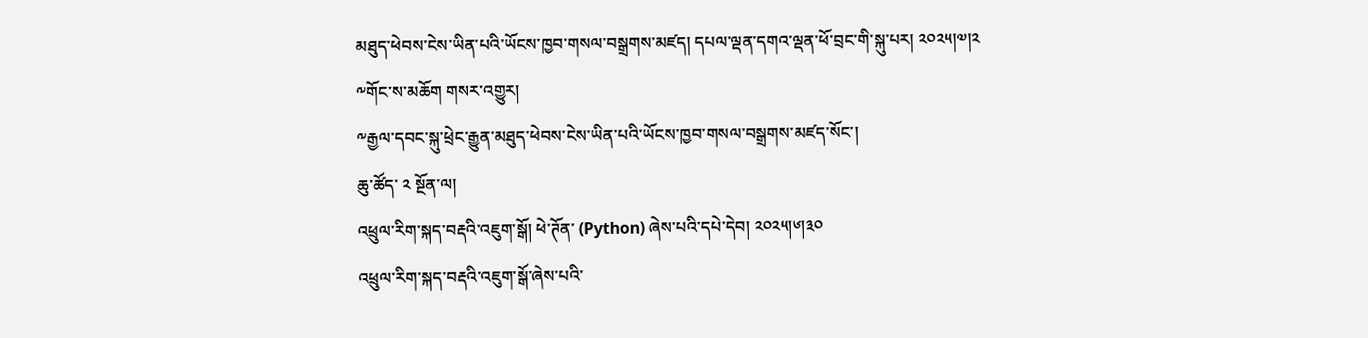མཐུད་ཕེབས་ངེས་ཡིན་པའི་ཡོངས་ཁྱབ་གསལ་བསྒྲགས་མཛད། དཔལ་ལྡན་དགའ་ལྡན་ཕོ་བྲང་གི་སྐུ་པར། ༢༠༢༥།༧།༢
༸གོང་ས་མཆོག གསར་འགྱུར།
༸རྒྱལ་དབང་སྐུ་ཕྲེང་རྒྱུན་མཐུད་ཕེབས་ངེས་ཡིན་པའི་ཡོངས་ཁྱབ་གསལ་བསྒྲགས་མཛད་སོང་།
ཆུ་ཚོད་ ༢ སྔོན་ལ།
འཕྲུལ་རིག་སྐད་བརྡའི་འཇུག་སྒོ། ཕེ་ཊོན་ (Python) ཞེས་པའི་དཔེ་དེབ། ༢༠༢༥།༦།༣༠
འཕྲུལ་རིག་སྐད་བརྡའི་འཇུག་སྒོ་ཞེས་པའི་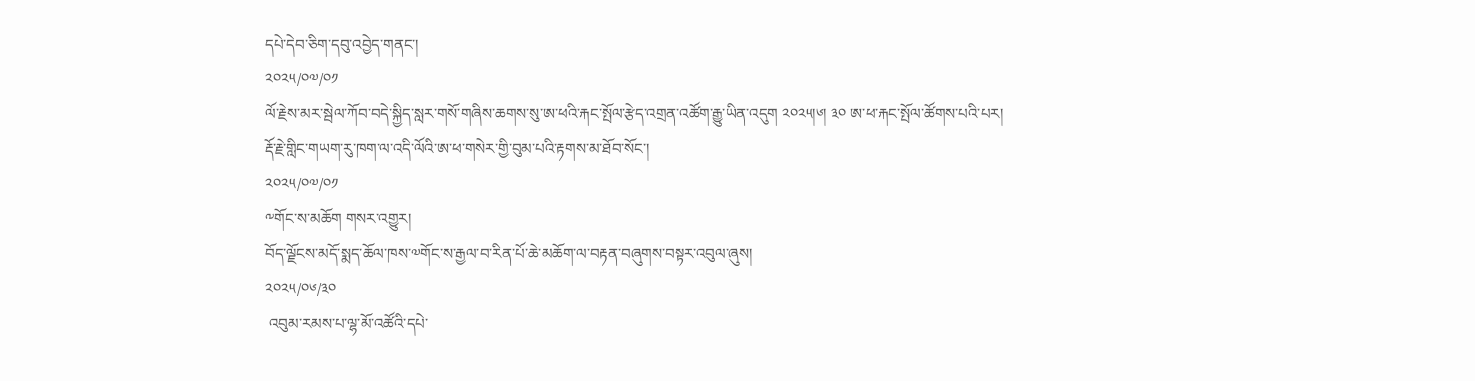དཔེ་དེབ་ཅིག་དབུ་འབྱེད་གནང་།
༢༠༢༥/༠༧/༠༡
ལོ་རྗེས་མར་སྦེལ་ཀོབ་བདེ་སྐྱིད་སླར་གསོ་གཞིས་ཆགས་སུ་ཨ་ཕའི་རྐང་སྤོལ་རྩེད་འགྲན་འཚོག་རྒྱུ་ཡིན་འདུག ༢༠༢༥།༦། ༣༠ ཨ་ཕ་རྐང་སྤོལ་ཚོགས་པའི་པར།
རྡོ་རྗེ་གླིང་གཡག་རུ་ཁག་ལ་འདི་ལོའི་ཨ་ཕ་གསེར་གྱི་བུམ་པའི་རྟགས་མ་ཐོབ་སོང་།
༢༠༢༥/༠༧/༠༡
༸གོང་ས་མཆོག གསར་འགྱུར།
བོད་ལྗོངས་མདོ་སྨད་ཆོལ་ཁས་༧གོང་ས་རྒྱལ་བ་རིན་པོ་ཆེ་མཆོག་ལ་བརྟན་བཞུགས་བསྟར་འབུལ་ཞུས།
༢༠༢༥/༠༦/༣༠
 འབུམ་རམས་པ་ལྷ་མོ་འཚོའི་དཔེ་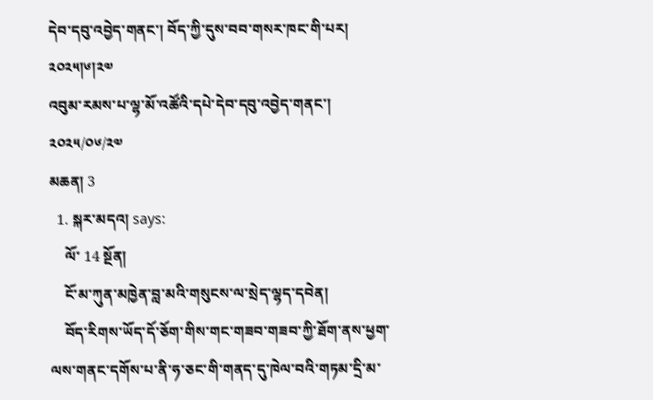དེབ་དབུ་འབྱེད་གནང་། བོད་ཀྱི་དུས་བབ་གསར་ཁང་གི་པར། ༢༠༢༥།༦།༢༧
འབུམ་རམས་པ་ལྷ་མོ་འཚོའི་དཔེ་དེབ་དབུ་འབྱེད་གནང་།
༢༠༢༥/༠༦/༢༧
མཆན། 3
  1. སྐར་མདའ། says:
    ལོ་ 14 སྔོན།
    ངོ་མ་ཀུན་མཁྱེན་བླ་མའི་གསུངས་ལ་སྲེད་ལྷད་དབེན།
    བོད་རིགས་ཡོད་དོ་ཅོག་གིས་གང་གཟབ་གཟབ་ཀྱི་ཐོག་ནས་ཕྱག་ལས་གནང་དགོས་པ་ནི་ཧ་ཅང་གི་གནད་དུ་ཁེལ་བའི་གཏམ་དྲི་མ་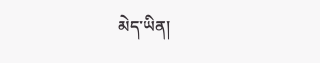མེད་ཡིན།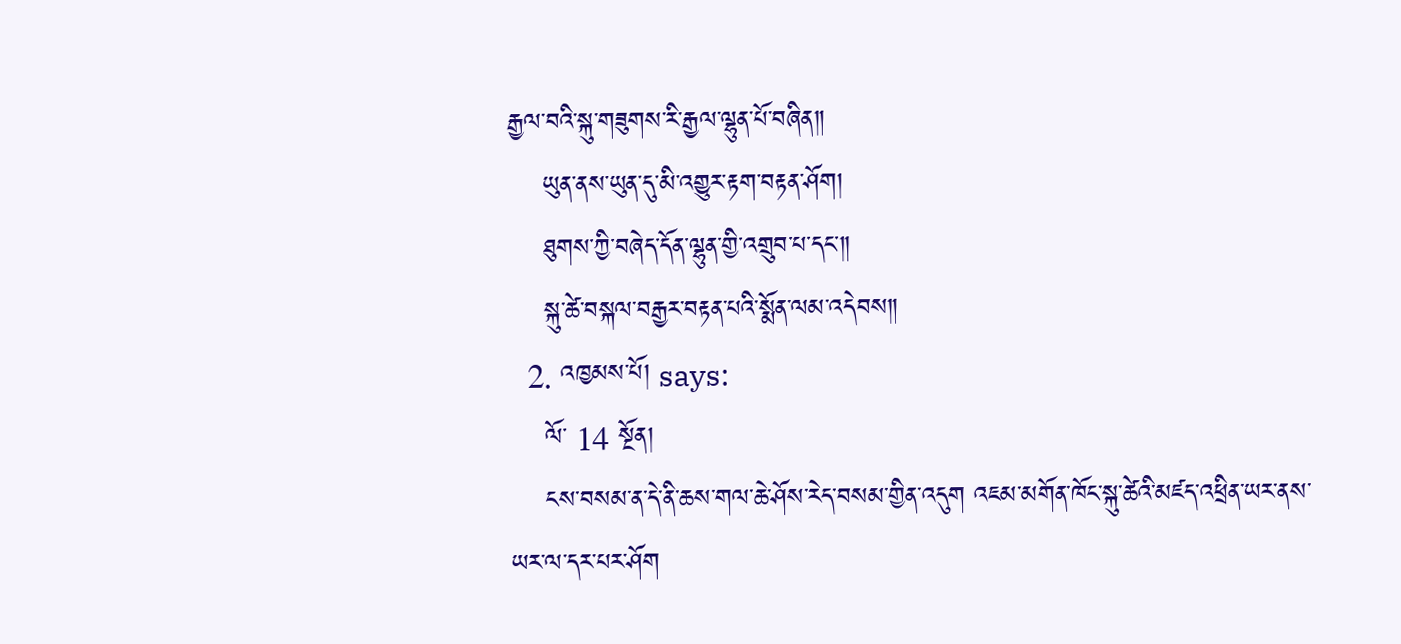རྒྱལ་བའི་སྐུ་གཟུགས་རི་རྒྱལ་ལྷུན་པོ་བཞིན༎
    ཡུན་ནས་ཡུན་དུ་མི་འགྱུར་རྟག་བརྟན་ཤོག།
    ཐུགས་ཀྱི་བཞེད་དོན་ལྷུན་གྱི་འགྲུབ་པ་དང་༎
    སྐུ་ཚེ་བསྐལ་བརྒྱར་བརྟན་པའི་སྨོན་ལམ་འདེབས༎
  2. འཁྱམས་པོ། says:
    ལོ་ 14 སྔོན།
    ངས་བསམ་ན་དེ་ནི་ཆས་གལ་ཆེ་ཤོས་རེད་བསམ་གྱིན་འདུག འཇམ་མགོན་ཁོང་སྐུ་ཚེའི་མཛད་འཕྲིན་ཡར་ནས་ཡར་ལ་དར་པར་ཤོག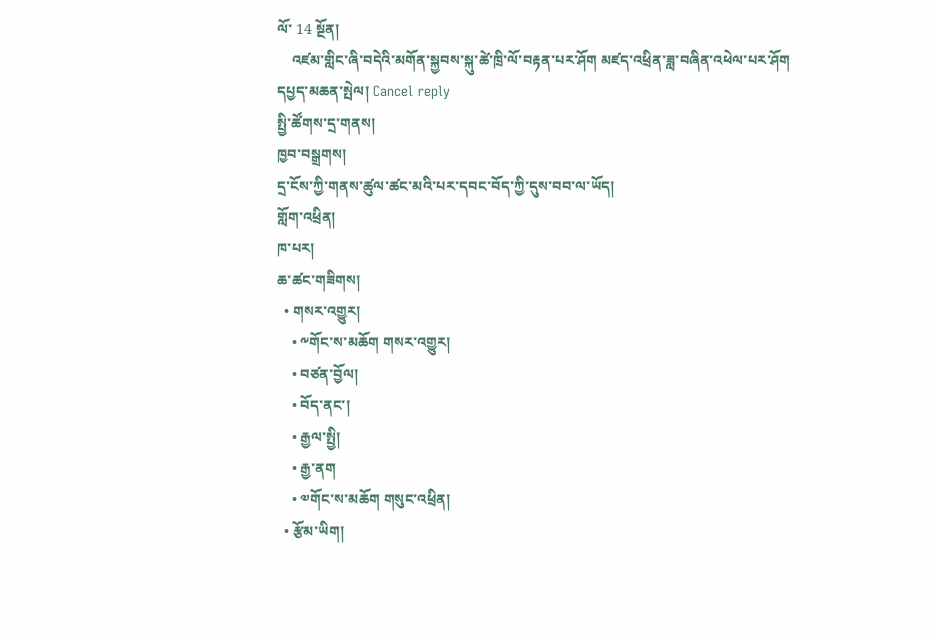ལོ་ 14 སྔོན།
    འཛམ་གླིང་ཞི་བདེའི་མགོན་སྐྱབས་སྐུ་ཚེ་ཁྲི་ལོ་བརྟན་པར་ཤོག མཛད་འཕྲིན་ཟླ་བཞིན་འཕེལ་པར་ཤོག
དཔྱད་མཆན་སྤེལ། Cancel reply
སྤྱི་ཚོགས་དྲ་གནས།
ཁྱབ་བསྒྲགས།
དྲ་ངོས་ཀྱི་གནས་ཚུལ་ཚང་མའི་པར་དབང་བོད་ཀྱི་དུས་བབ་ལ་ཡོད།
གློག་འཕྲིན།
ཁ་པར།
ཆ་ཚང་གཟིགས།
  • གསར་འགྱུར།
    • ༸གོང་ས་མཆོག གསར་འགྱུར།
    • བཙན་བྱོལ།
    • བོད་ནང་།
    • རྒྱལ་སྤྱི།
    • རྒྱ་ནག
    • ༧གོང་ས་མཆོག གསུང་འཕྲིན།
  • རྩོམ་ཡིག།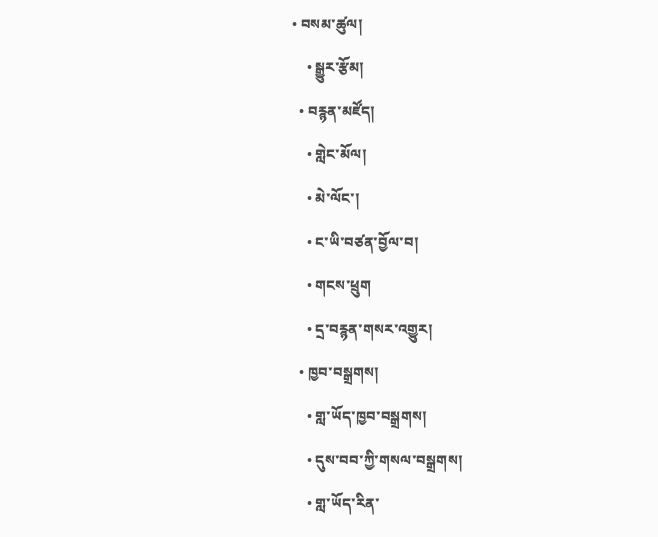• བསམ་ཚུལ།
    • སྒྱུར་རྩོམ།
  • བརྙན་མཛོད།
    • གླེང་མོལ།
    • མེ་ལོང་།
    • ང་ཡི་བཙན་བྱོལ་བ།
    • གངས་ཕྲུག
    • དྲ་བརྙན་གསར་འགྱུར།
  • ཁྱབ་བསྒྲགས།
    • གླ་ཡོད་ཁྱབ་བསྒྲགས།
    • དུས་བབ་ཀྱི་གསལ་བསྒྲགས།
    • གླ་ཡོད་རིན་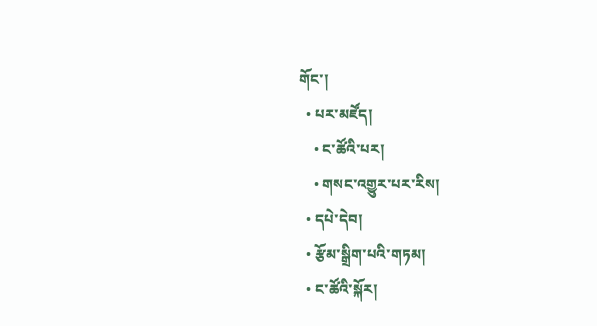གོང་།
  • པར་མཛོད།
    • ང་ཚོའི་པར།
    • གསང་འགྱུར་པར་རིས།
  • དཔེ་དེབ།
  • རྩོམ་སྒྲིག་པའི་གཏམ།
  • ང་ཚོའི་སྐོར།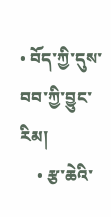• བོད་ཀྱི་དུས་བབ་ཀྱི་བྱུང་རིམ།
    • རྩ་ཆེའི་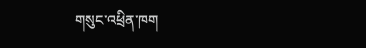གསུང་འཕྲིན་ཁག